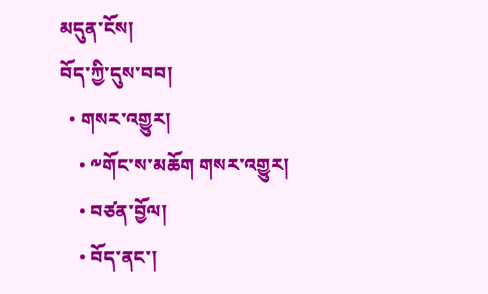མདུན་ངོས།
བོད་ཀྱི་དུས་བབ།
  • གསར་འགྱུར།
    • ༸གོང་ས་མཆོག གསར་འགྱུར།
    • བཙན་བྱོལ།
    • བོད་ནང་།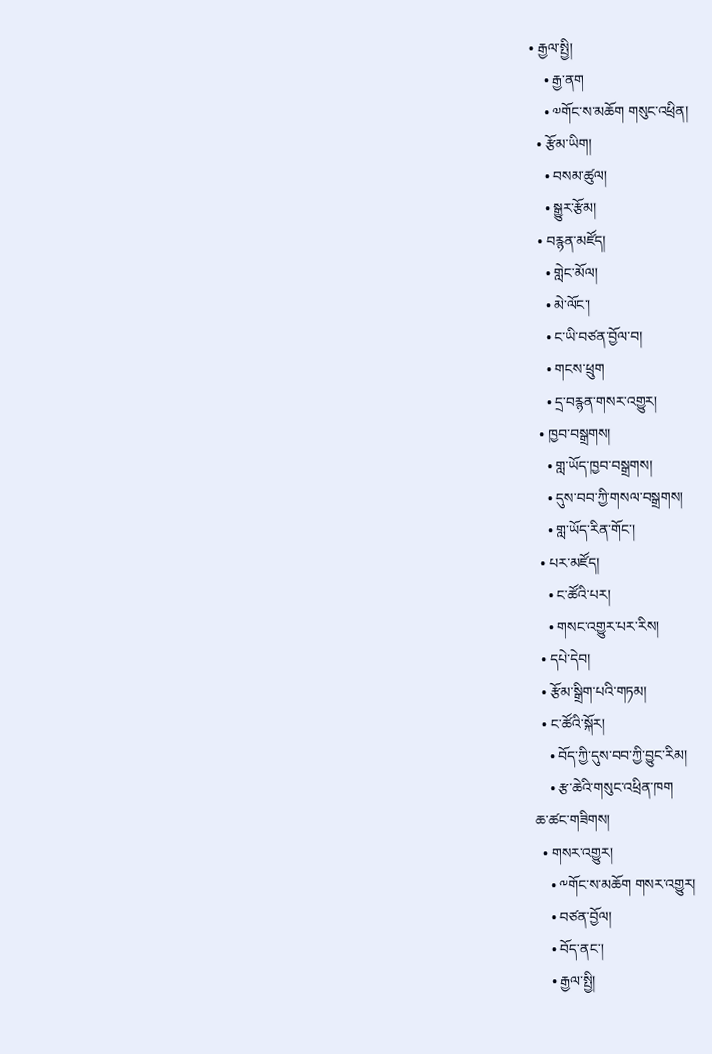• རྒྱལ་སྤྱི།
    • རྒྱ་ནག
    • ༧གོང་ས་མཆོག གསུང་འཕྲིན།
  • རྩོམ་ཡིག།
    • བསམ་ཚུལ།
    • སྒྱུར་རྩོམ།
  • བརྙན་མཛོད།
    • གླེང་མོལ།
    • མེ་ལོང་།
    • ང་ཡི་བཙན་བྱོལ་བ།
    • གངས་ཕྲུག
    • དྲ་བརྙན་གསར་འགྱུར།
  • ཁྱབ་བསྒྲགས།
    • གླ་ཡོད་ཁྱབ་བསྒྲགས།
    • དུས་བབ་ཀྱི་གསལ་བསྒྲགས།
    • གླ་ཡོད་རིན་གོང་།
  • པར་མཛོད།
    • ང་ཚོའི་པར།
    • གསང་འགྱུར་པར་རིས།
  • དཔེ་དེབ།
  • རྩོམ་སྒྲིག་པའི་གཏམ།
  • ང་ཚོའི་སྐོར།
    • བོད་ཀྱི་དུས་བབ་ཀྱི་བྱུང་རིམ།
    • རྩ་ཆེའི་གསུང་འཕྲིན་ཁག
ཆ་ཚང་གཟིགས།
  • གསར་འགྱུར།
    • ༸གོང་ས་མཆོག གསར་འགྱུར།
    • བཙན་བྱོལ།
    • བོད་ནང་།
    • རྒྱལ་སྤྱི།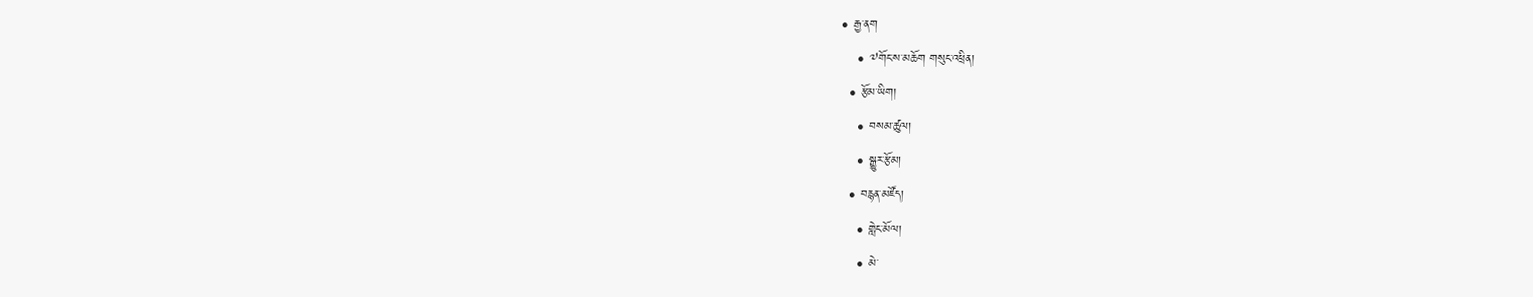• རྒྱ་ནག
    • ༧གོང་ས་མཆོག གསུང་འཕྲིན།
  • རྩོམ་ཡིག།
    • བསམ་ཚུལ།
    • སྒྱུར་རྩོམ།
  • བརྙན་མཛོད།
    • གླེང་མོལ།
    • མེ་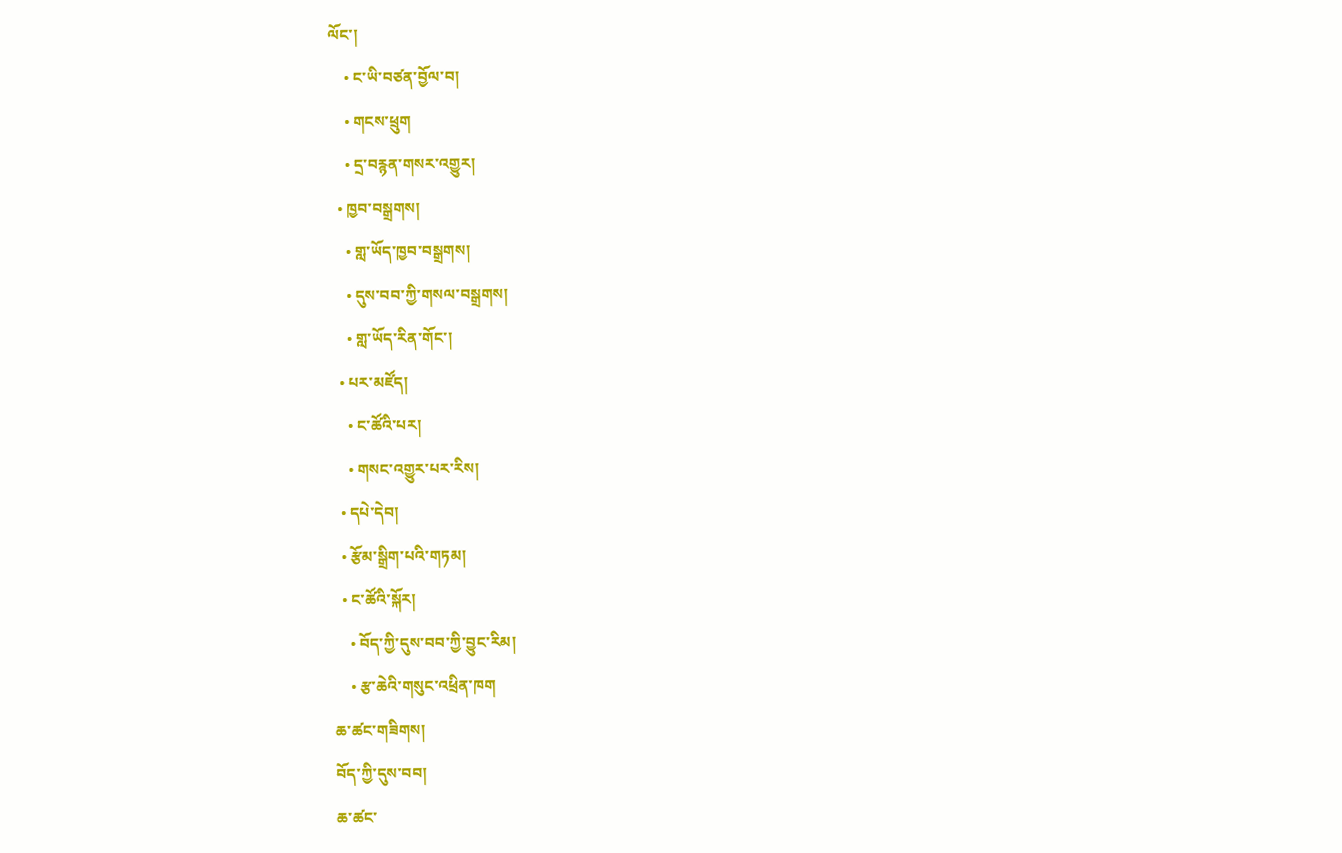ལོང་།
    • ང་ཡི་བཙན་བྱོལ་བ།
    • གངས་ཕྲུག
    • དྲ་བརྙན་གསར་འགྱུར།
  • ཁྱབ་བསྒྲགས།
    • གླ་ཡོད་ཁྱབ་བསྒྲགས།
    • དུས་བབ་ཀྱི་གསལ་བསྒྲགས།
    • གླ་ཡོད་རིན་གོང་།
  • པར་མཛོད།
    • ང་ཚོའི་པར།
    • གསང་འགྱུར་པར་རིས།
  • དཔེ་དེབ།
  • རྩོམ་སྒྲིག་པའི་གཏམ།
  • ང་ཚོའི་སྐོར།
    • བོད་ཀྱི་དུས་བབ་ཀྱི་བྱུང་རིམ།
    • རྩ་ཆེའི་གསུང་འཕྲིན་ཁག
ཆ་ཚང་གཟིགས།
བོད་ཀྱི་དུས་བབ།
ཆ་ཚང་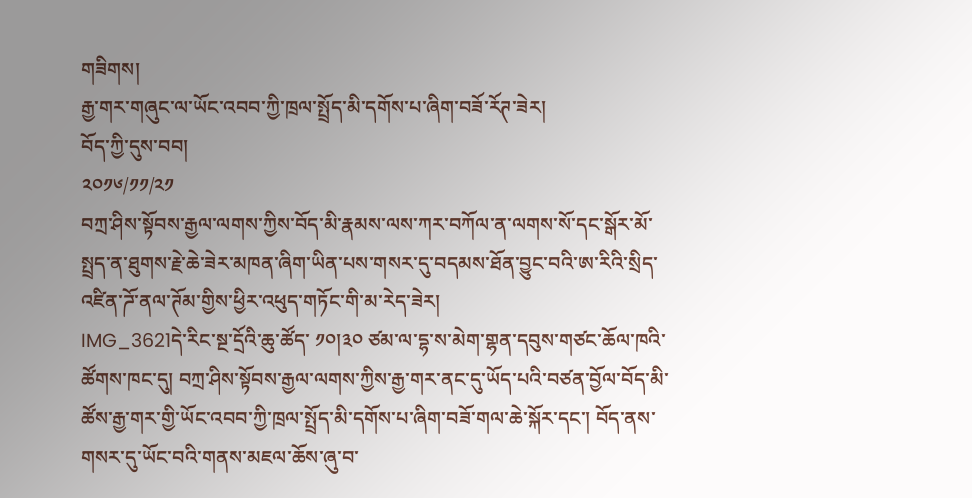གཟིགས།
རྒྱ་གར་གཞུང་ལ་ཡོང་འབབ་ཀྱི་ཁྲལ་སྤྲོད་མི་དགོས་པ་ཞིག་བཟོ་རོཊ་ཟེར།
བོད་ཀྱི་དུས་བབ།
༢༠༡༦/༡༡/༢༡
བཀྲ་ཤིས་སྟོབས་རྒྱལ་ལགས་ཀྱིས་བོད་མི་རྣམས་ལས་ཀར་བཀོལ་ན་ལགས་སོ་དང་སྒོར་མོ་སྤྲད་ན་ཐུགས་རྗེ་ཆེ་ཟེར་མཁན་ཞིག་ཡིན་པས་གསར་དུ་བདམས་ཐོན་བྱུང་བའི་ཨ་རིའི་སྲིད་འཛིན་ཌོ་ནལ་ཊོམ་གྱིས་ཕྱིར་འཕུད་གཏོང་གི་མ་རེད་ཟེར།
IMG_3621དེ་རིང་སྔ་དྲོའི་ཆུ་ཚོད་ ༡༠།༣༠ ཙམ་ལ་དྷ་ས་མེག་གྷན་དབུས་གཙང་ཆོལ་ཁའི་ཚོགས་ཁང་དུ། བཀྲ་ཤིས་སྟོབས་རྒྱལ་ལགས་ཀྱིས་རྒྱ་གར་ནང་དུ་ཡོད་པའི་བཙན་བྱོལ་བོད་མི་ཚོས་རྒྱ་གར་གྱི་ཡོང་འབབ་ཀྱི་ཁྲལ་སྤྲོད་མི་དགོས་པ་ཞིག་བཟོ་གལ་ཆེ་སྐོར་དང་། བོད་ནས་གསར་དུ་ཡོང་བའི་གནས་མཇལ་ཆོས་ཞུ་བ་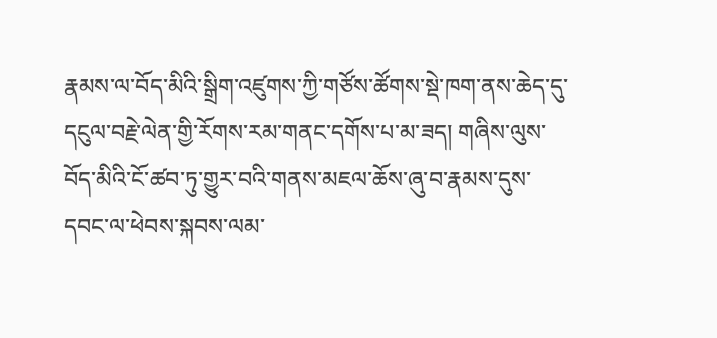རྣམས་ལ་བོད་མིའི་སྒྲིག་འཛུགས་ཀྱི་གཙོས་ཚོགས་སྡེ་ཁག་ནས་ཆེད་དུ་དངུལ་བརྗེ་ལེན་གྱི་རོགས་རམ་གནང་དགོས་པ་མ་ཟད། གཞིས་ལུས་བོད་མིའི་ངོ་ཚབ་ཏུ་གྱུར་བའི་གནས་མཇལ་ཆོས་ཞུ་བ་རྣམས་དུས་དབང་ལ་ཕེབས་སྐབས་ལམ་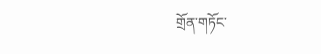གྲོན་གཏོང་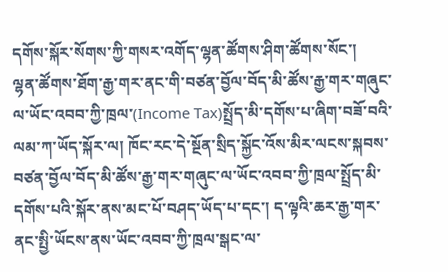དགོས་སྐོར་སོགས་ཀྱི་གསར་འགོད་ལྷན་ཚོགས་ཤིག་ཚོགས་སོང་།
ལྷན་ཚོགས་ཐོག་རྒྱ་གར་ནང་གི་བཙན་བྱོལ་བོད་མི་ཚོས་རྒྱ་གར་གཞུང་ལ་ཡོང་འབབ་ཀྱི་ཁྲལ་(Income Tax)སྤྲོད་མི་དགོས་པ་ཞིག་བཟོ་བའི་ལམ་ཀ་ཡོད་སྐོར་ལ། ཁོང་རང་དེ་སྔོན་སྲིད་སྐྱོང་འོས་མིར་ལངས་སྐབས་བཙན་བྱོལ་བོད་མི་ཚོས་རྒྱ་གར་གཞུང་ལ་ཡོང་འབབ་ཀྱི་ཁྲལ་སྤྲོད་མི་དགོས་པའི་སྐོར་ནས་མང་པོ་བཤད་ཡོད་པ་དང་། ད་ལྟའི་ཆར་རྒྱ་གར་ནང་སྤྱི་ཡོངས་ནས་ཡོང་འབབ་ཀྱི་ཁྲལ་སྒང་ལ་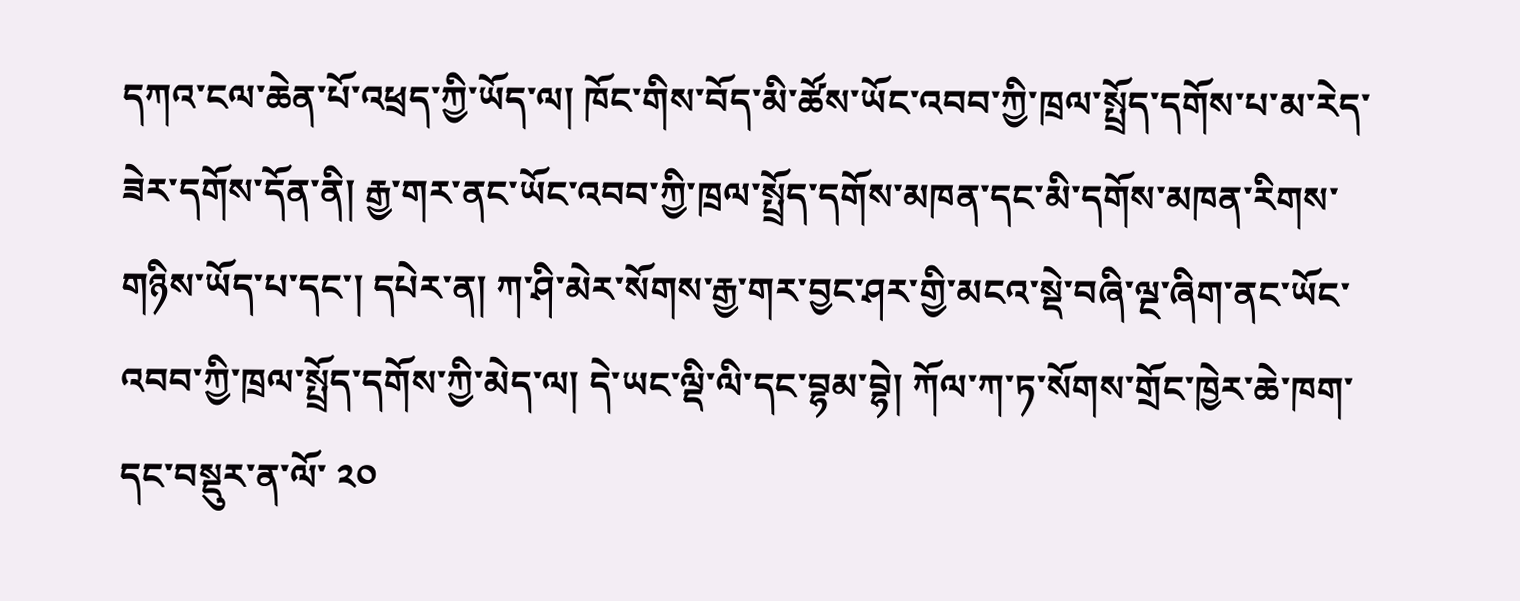དཀའ་ངལ་ཆེན་པོ་འཕྲད་ཀྱི་ཡོད་ལ། ཁོང་གིས་བོད་མི་ཚོས་ཡོང་འབབ་ཀྱི་ཁྲལ་སྤྲོད་དགོས་པ་མ་རེད་ཟེར་དགོས་དོན་ནི། རྒྱ་གར་ནང་ཡོང་འབབ་ཀྱི་ཁྲལ་སྤྲོད་དགོས་མཁན་དང་མི་དགོས་མཁན་རིགས་གཉིས་ཡོད་པ་དང་། དཔེར་ན། ཀ་ཤི་མེར་སོགས་རྒྱ་གར་བྱང་ཤར་གྱི་མངའ་སྡེ་བཞི་ལྔ་ཞིག་ནང་ཡོང་འབབ་ཀྱི་ཁྲལ་སྤྲོད་དགོས་ཀྱི་མེད་ལ། དེ་ཡང་ལྡི་ལི་དང་བྷམ་བྷེ། ཀོལ་ཀ་ཏ་སོགས་གྲོང་ཁྱེར་ཆེ་ཁག་དང་བསྡུར་ན་ལོ་ ༢༠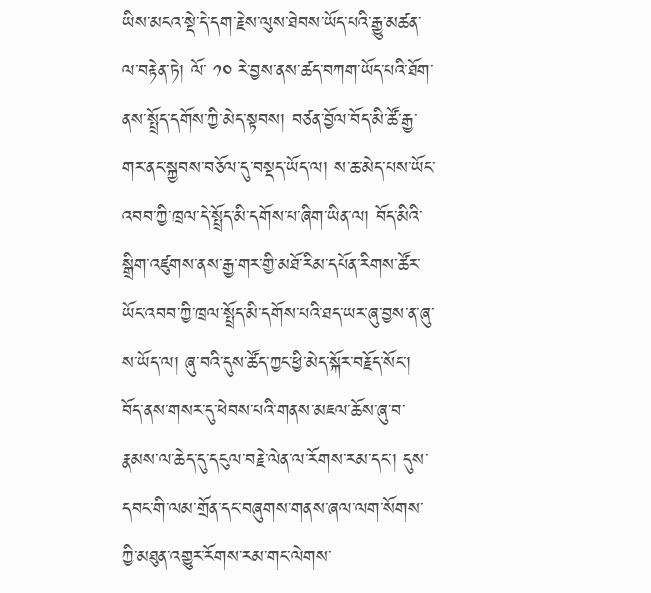ཡིས་མངའ་སྡེ་དེ་དག་རྗེས་ལུས་ཐེབས་ཡོད་པའི་རྒྱུ་མཚན་ལ་བརྟེན་ཏེ། ལོ་ ༡༠ རེ་བྱས་ནས་ཚད་བཀག་ཡོད་པའི་ཐོག་ནས་སྤྲོད་དགོས་ཀྱི་མེད་སྟབས། བཙན་བྱོལ་བོད་མི་ཚོ་རྒྱ་གར་ནང་སྐྱབས་བཅོལ་དུ་བསྡད་ཡོད་ལ། ས་ཆ་མེད་པས་ཡོང་འབབ་ཀྱི་ཁྲལ་དེ་སྤྲོད་མི་དགོས་པ་ཞིག་ཡིན་ལ། བོད་མིའི་སྒྲིག་འཛུགས་ནས་རྒྱ་གར་གྱི་མཐོ་རིམ་དཔོན་རིགས་ཚོར་ཡོང་འབབ་ཀྱི་ཁྲལ་སྤྲོད་མི་དགོས་པའི་ཐད་ཡར་ཞུ་བྱས་ན་ཞུ་ས་ཡོད་ལ། ཞུ་བའི་དུས་ཚོད་ཀྱང་ཕྱི་མེད་སྐོར་བརྗོད་སོང་།
བོད་ནས་གསར་དུ་ཕེབས་པའི་གནས་མཇལ་ཆོས་ཞུ་བ་རྣམས་ལ་ཆེད་དུ་དངུལ་བརྗེ་ལེན་ལ་རོགས་རམ་དང་། དུས་དབང་གི་ལམ་གྲོན་དང་བཞུགས་གནས་ཞལ་ལག་སོགས་ཀྱི་མཐུན་འགྱུར་རོགས་རམ་གང་ལེགས་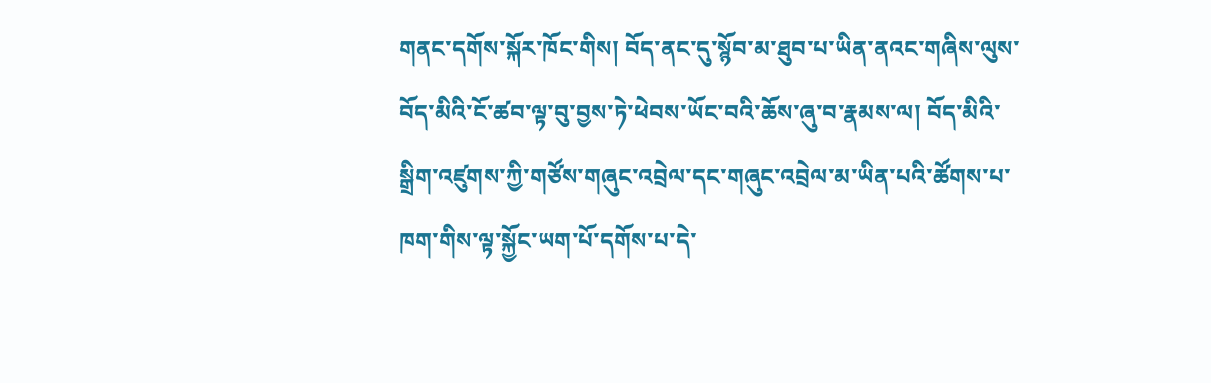གནང་དགོས་སྐོར་ཁོང་གིས། བོད་ནང་དུ་སྙོབ་མ་ཐུབ་པ་ཡིན་ནའང་གཞིས་ལུས་བོད་མིའི་ངོ་ཚབ་ལྟ་བུ་བྱས་ཏེ་ཕེབས་ཡོང་བའི་ཆོས་ཞུ་བ་རྣམས་ལ། བོད་མིའི་སྒྲིག་འཛུགས་ཀྱི་གཙོས་གཞུང་འབྲེལ་དང་གཞུང་འབྲེལ་མ་ཡིན་པའི་ཚོགས་པ་ཁག་གིས་ལྟ་སྐྱོང་ཡག་པོ་དགོས་པ་དེ་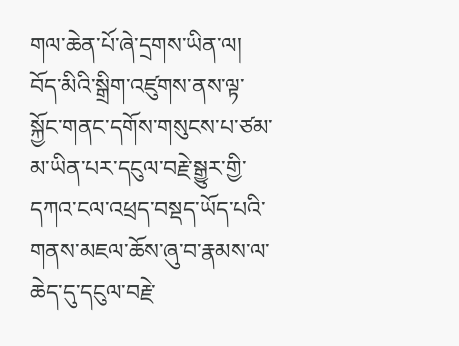གལ་ཆེན་པོ་ཞེ་དྲགས་ཡིན་ལ། བོད་མིའི་སྒྲིག་འཛུགས་ནས་ལྟ་སྐྱོང་གནང་དགོས་གསུངས་པ་ཙམ་མ་ཡིན་པར་དངུལ་བརྗེ་སྒྱུར་གྱི་དཀའ་ངལ་འཕྲད་བསྡད་ཡོད་པའི་གནས་མཇལ་ཆོས་ཞུ་བ་རྣམས་ལ་ཆེད་དུ་དངུལ་བརྗེ་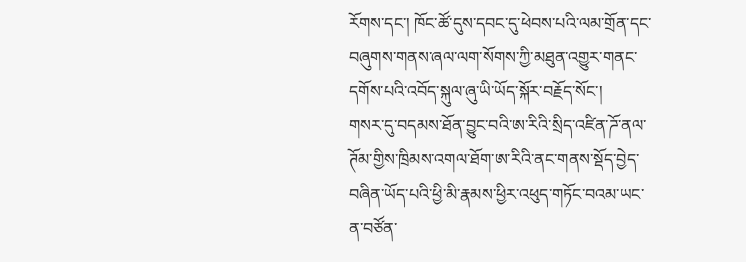རོགས་དང་། ཁོང་ཚོ་དུས་དབང་དུ་ཕེབས་པའི་ལམ་གྲོན་དང་བཞུགས་གནས་ཞལ་ལག་སོགས་ཀྱི་མཐུན་འགྱུར་གནང་དགོས་པའི་འབོད་སྐུལ་ཞུ་ཡི་ཡོད་སྐོར་བརྗོད་སོང་།
གསར་དུ་བདམས་ཐོན་བྱུང་བའི་ཨ་རིའི་སྲིད་འཛིན་ཌོ་ནལ་ཊོམ་གྱིས་ཁྲིམས་འགལ་ཐོག་ཨ་རིའི་ནང་གནས་སྡོད་བྱེད་བཞིན་ཡོད་པའི་ཕྱི་མི་རྣམས་ཕྱིར་འཕུད་གཏོང་བའམ་ཡང་ན་བཙོན་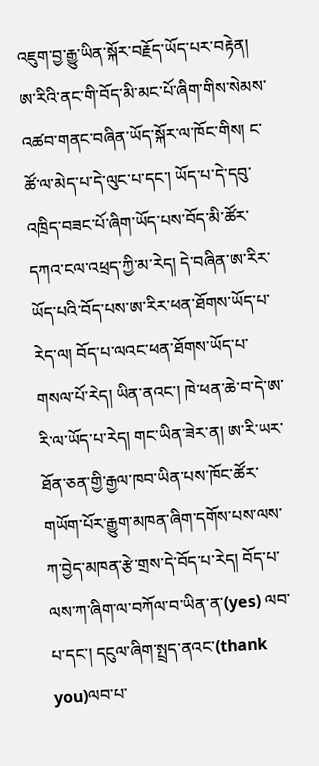འཇུག་བྱ་རྒྱུ་ཡིན་སྐོར་བརྗོད་ཡོད་པར་བརྟེན། ཨ་རིའི་ནང་གི་བོད་མི་མང་པོ་ཞིག་གིས་སེམས་འཚབ་གནང་བཞིན་ཡོད་སྐོར་ལ་ཁོང་གིས། ང་ཚོ་ལ་མེད་པ་དེ་ལུང་པ་དང་། ཡོད་པ་དེ་དབུ་འཁྲིད་བཟང་པོ་ཞིག་ཡོད་པས་བོད་མི་ཚོར་དཀའ་ངལ་འཕྲད་ཀྱི་མ་རེད། དེ་བཞིན་ཨ་རིར་ཡོད་པའི་བོད་པས་ཨ་རིར་ཕན་ཐོགས་ཡོད་པ་རེད་ལ། བོད་པ་ལའང་ཕན་ཐོགས་ཡོད་པ་གསལ་པོ་རེད། ཡིན་ནའང་། ཁེ་ཕན་ཆེ་བ་དེ་ཨ་རི་ལ་ཡོད་པ་རེད། གང་ཡིན་ཟེར་ན། ཨ་རི་ཡར་ཐོན་ཅན་གྱི་རྒྱལ་ཁབ་ཡིན་པས་ཁོང་ཚོར་གཡོག་པོར་རྒྱུག་མཁན་ཞིག་དགོས་པས་ལས་ཀ་བྱེད་མཁན་རྩེ་གྲས་དེ་བོད་པ་རེད། བོད་པ་ལས་ཀ་ཞིག་ལ་བཀོལ་བ་ཡིན་ན་(yes) ལབ་པ་དང་། དངུལ་ཞིག་སྤྲད་ནའང་(thank you)ལབ་པ་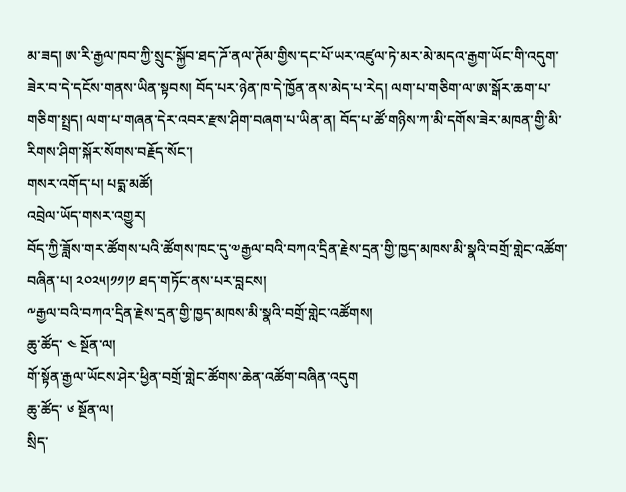མ་ཟད། ཨ་རི་རྒྱལ་ཁབ་ཀྱི་སྲུང་སྐྱོབ་ཐད་ཌོ་ནལ་ཊོམ་གྱིས་དང་པོ་ཡར་འཛུལ་ཏེ་མར་མེ་མདའ་རྒྱག་ཡོང་གི་འདུག་ཟེར་བ་དེ་དངོས་གནས་ཡིན་སྟབས། བོད་པར་ཉེན་ཁ་དེ་ཁྱོན་ནས་མེད་པ་རེད། ལག་པ་གཅིག་ལ་ཨ་སྒོར་ཆག་པ་གཅིག་སྤྲད། ལག་པ་གཞན་དེར་འབར་རྫས་ཤིག་བཞག་པ་ཡིན་ན། བོད་པ་ཚོ་གཉིས་ཀ་མི་དགོས་ཟེར་མཁན་གྱི་མི་རིགས་ཤིག་སྐོར་སོགས་བརྗོད་སོང་།
གསར་འགོད་པ། པདྨ་མཚོ།
འབྲེལ་ཡོད་གསར་འགྱུར།
བོད་ཀྱི་ཟློས་གར་ཚོགས་པའི་ཚོགས་ཁང་དུ་༧རྒྱལ་བའི་བཀའ་དྲིན་རྗེས་དྲན་གྱི་ཁྱད་མཁས་མི་སྣའི་བགྲོ་གླེང་འཚོག་བཞིན་པ། ༢༠༢༥།༡༡།༡ ཐད་གཏོང་ནས་པར་བླངས།
༸རྒྱལ་བའི་བཀའ་དྲིན་རྗེས་དྲན་གྱི་ཁྱད་མཁས་མི་སྣའི་བགྲོ་གླེང་འཚོགས།
ཆུ་ཚོད་ ༤ སྔོན་ལ།
གོ་སྟོན་རྒྱལ་ཡོངས་ཤེར་ཕྱིན་བགྲོ་གླེང་ཚོགས་ཆེན་འཚོག་བཞིན་འདུག
ཆུ་ཚོད་ ༦ སྔོན་ལ།
སྲིད་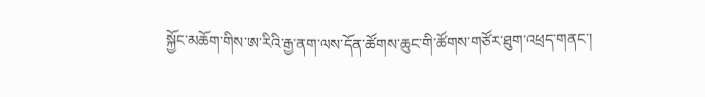སྐྱོང་མཆོག་གིས་ཨ་རིའི་རྒྱ་ནག་ལས་དོན་ཚོགས་ཆུང་གི་ཚོགས་གཙོར་ཐུག་འཕྲད་གནང་།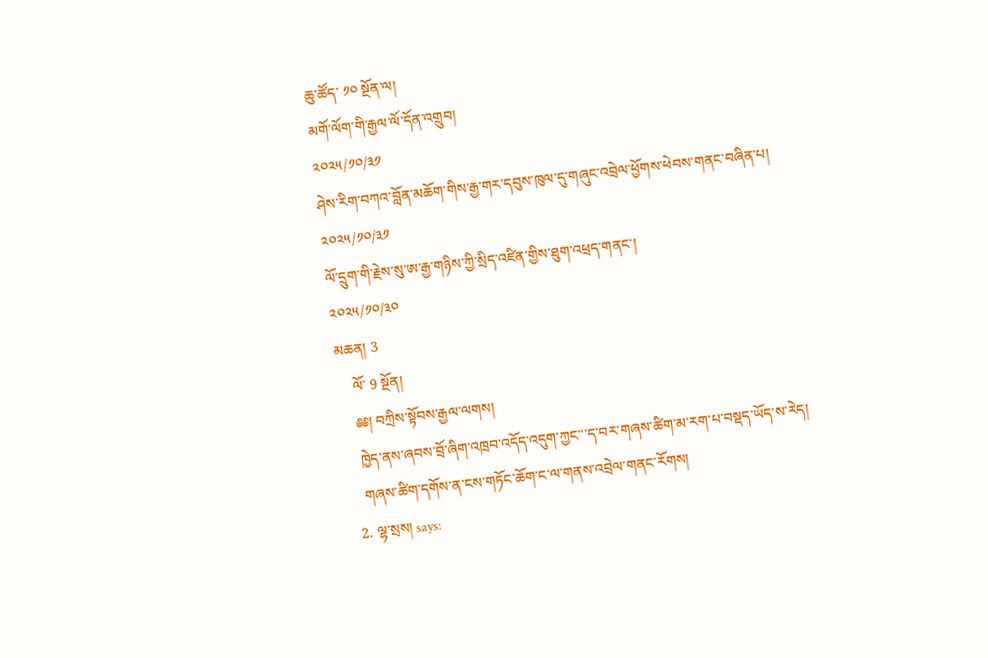ཆུ་ཚོད་ ༡༠ སྔོན་ལ།
མགོ་ལོག་གི་རྒྱལ་ལོ་དོན་འགྲུབ།
༢༠༢༥/༡༠/༣༡
ཤེས་རིག་བཀའ་བློན་མཆོག་གིས་རྒྱ་གར་དབུས་ཁུལ་དུ་གཞུང་འབྲེལ་ཕྱོགས་ཕེབས་གནང་བཞིན་པ།
༢༠༢༥/༡༠/༣༡
ལོ་དྲུག་གི་རྗེས་སུ་ཨ་རྒྱ་གཉིས་ཀྱི་སྲིད་འཛིན་གྱིས་ཐུག་འཕྲད་གནང་།
༢༠༢༥/༡༠/༣༠
མཆན། 3
    ལོ་ 9 སྔོན།
    ༅༅། བཀྲིས་སྟོབས་རྒྱལ་ལགས།
    ཁྱེད་ནས་ཞབས་བྲོ་ཞིག་འཁྲབ་འདོད་འདུག་ཀྱང་་་ད་བར་གཞས་ཚིག་མ་རག་པ་བསྡད་ཡོད་ས་རེད།
    གཞས་ཚིག་དགོས་ན་ངས་གཏོང་ཆོག་ང་ལ་གནས་འབྲེལ་གནང་རོགས།
  2. ལྷ་སྲས། says: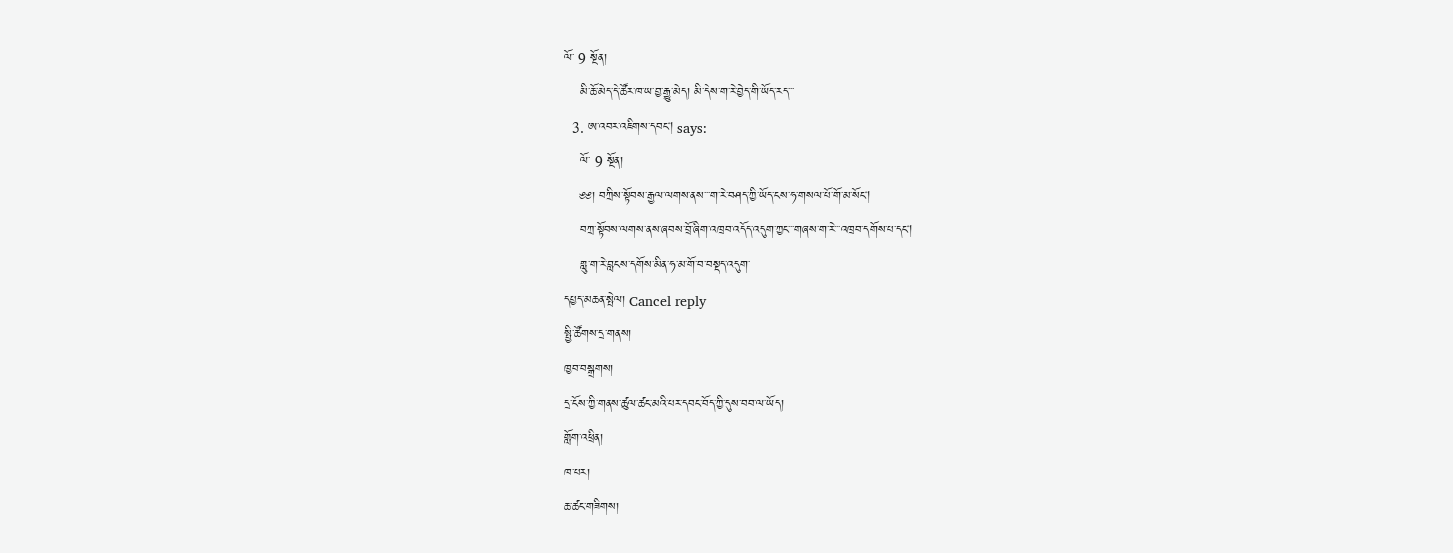ལོ་ 9 སྔོན།
    མི་ཆོ་མེད་དེ་ཚོར་ཁ་ཡ་བྱ་རྒྱུ་མེད། མི་དེས་ག་རེ་བྱེད་གི་ཡོད་རད་་་
  3. ཨ་འབར་འཇིགས་དབང། says:
    ལོ་ 9 སྔོན།
    ༅༅། བཀྲིས་སྟོབས་རྒྱལ་ལགས་ནས་་་ག་རེ་བཤད་ཀྱི་ཡོད་ངས་ཧ་གསལ་པོ་གོ་མ་སོང།
    བཀྲ་སྟོབས་ལགས་ནས་ཞབས་བྲོ་ཞིག་འཁྲབ་འདོད་འདུག་ཀྱང་་་གཞས་ག་རེ་་་འཁྲབ་དགོས་པ་དང།
    གླུ་ག་རེ་བླངས་དགོས་མིན་ཧ་མ་གོ་བ་བསྡད་འདུག་
དཔྱད་མཆན་སྤེལ། Cancel reply
སྤྱི་ཚོགས་དྲ་གནས།
ཁྱབ་བསྒྲགས།
དྲ་ངོས་ཀྱི་གནས་ཚུལ་ཚང་མའི་པར་དབང་བོད་ཀྱི་དུས་བབ་ལ་ཡོད།
གློག་འཕྲིན།
ཁ་པར།
ཆ་ཚང་གཟིགས།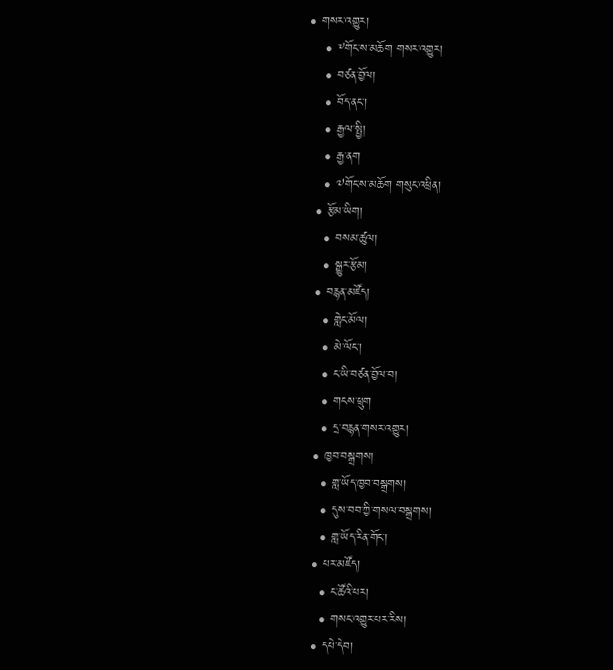• གསར་འགྱུར།
    • ༸གོང་ས་མཆོག གསར་འགྱུར།
    • བཙན་བྱོལ།
    • བོད་ནང་།
    • རྒྱལ་སྤྱི།
    • རྒྱ་ནག
    • ༧གོང་ས་མཆོག གསུང་འཕྲིན།
  • རྩོམ་ཡིག།
    • བསམ་ཚུལ།
    • སྒྱུར་རྩོམ།
  • བརྙན་མཛོད།
    • གླེང་མོལ།
    • མེ་ལོང་།
    • ང་ཡི་བཙན་བྱོལ་བ།
    • གངས་ཕྲུག
    • དྲ་བརྙན་གསར་འགྱུར།
  • ཁྱབ་བསྒྲགས།
    • གླ་ཡོད་ཁྱབ་བསྒྲགས།
    • དུས་བབ་ཀྱི་གསལ་བསྒྲགས།
    • གླ་ཡོད་རིན་གོང་།
  • པར་མཛོད།
    • ང་ཚོའི་པར།
    • གསང་འགྱུར་པར་རིས།
  • དཔེ་དེབ།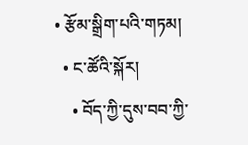• རྩོམ་སྒྲིག་པའི་གཏམ།
  • ང་ཚོའི་སྐོར།
    • བོད་ཀྱི་དུས་བབ་ཀྱི་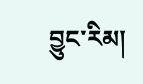བྱུང་རིམ།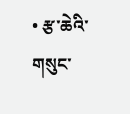• རྩ་ཆེའི་གསུང་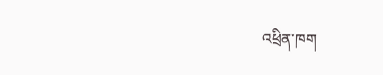འཕྲིན་ཁག